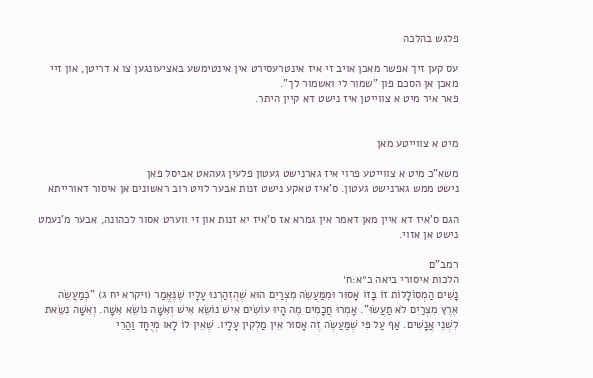פלגש בהלכה

עס קען זיך אפשר מאכן אויב זי איז אינטרעסירט אין אינטימשע באציעונגען צו א דריטן, און זיי מאכן אן הסכם פון "שמור לי ואשמור לך".
פאר איר מיט א צווייטן איז נישט דא קיין היתר.


מיט א צווייטע מאן

משא"כ מיט א צווייטע פרוי איז גארנישט געטון פלעין געהאט אביסל פאן
נישט ממש גארנישט געטון. ס'איז טאקע נישט זנות אבער לויט רוב ראשונים אן איסור דאורייתא

הגם ס'איז דא איין מאן דאמר אין גמרא אז ס'איז יא זנות און זי ווערט אסור לכהונה, אבער מ'נעמט נישט אן אזוי.

רמב"ם
הלכות איסורי ביאה כ״א:ח׳
נָשִׁים הַמְסוֹלָלוֹת זוֹ בָּזוֹ אָסוּר וּמִמַּעֲשֵׂה מִצְרַיִם הוּא שֶׁהֻזְהַרְנוּ עָלָיו שֶׁנֶּאֱמַר (ויקרא יח ג) "כְּמַעֲשֵׂה אֶרֶץ מִצְרַיִם לֹא תַעֲשׂוּ". אָמְרוּ חֲכָמִים מֶה הָיוּ עוֹשִׂים אִישׁ נוֹשֵׂא אִישׁ וְאִשָּׁה נוֹשֵׂא אִשָּׁה. וְאִשָּׁה נִשֵּׂאת לִשְׁנֵי אֲנָשִׁים. אַף עַל פִּי שֶׁמַּעֲשֶׂה זֶה אָסוּר אֵין מַלְקִין עָלָיו. שֶׁאֵין לוֹ לָאו מְיֻחָד וַהֲרֵי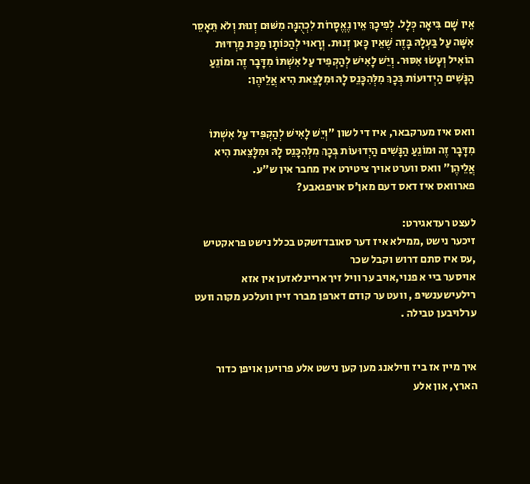אֵין שָׁם בִּיאָה כְּלָל. לְפִיכָךְ אֵין נֶאֱסָרוֹת לִכְהֻנָּה מִשּׁוּם זְנוּת וְלֹא תֵּאָסֵר אִשָּׁה עַל בַּעְלָהּ בָּזֶה שֶׁאֵין כָּאן זְנוּת. וְרָאוּי לְהַכּוֹתָן מַכַּת מַרְדּוּת הוֹאִיל וְעָשׂוּ אִסּוּר. וְיֵשׁ לָאִישׁ לְהַקְפִּיד עַל אִשְׁתּוֹ מִדָּבָר זֶה וּמוֹנֵעַ הַנָּשִׁים הַיְדוּעוֹת בְּכָךְ מִלְּהִכָּנֵס לָהּ וּמִלָּצֵאת הִיא אֲלֵיהֶן:


וואס איז מערקבאר, איז די לשון "וְיֵשׁ לָאִישׁ לְהַקְפִּיד עַל אִשְׁתּוֹ מִדָּבָר זֶה וּמוֹנֵעַ הַנָּשִׁים הַיְדוּעוֹת בְּכָךְ מִלְּהִכָּנֵס לָהּ וּמִלָּצֵאת הִיא אֲלֵיהֶן" וואס ווערט אויך ציטירט אין מחבר אין ש"ע.
פארוואס איז דאס דעם מאן'ס אויפגאבע?

לעצט רעדאגירט:
זיכער נישט ,ממילא איז דער סאובדזשקט בכלל נישט פראקטיש ,עס איז סתם דרוש וקבל שכר
אויסער ביי א פנוי,אויב ער וויל זיך אריינלאזען אין אזא רילעישענשיפ , וועט ער קודם דארפן מברר זיין וועלכע מקוה וועט ערלויבען טבילה .


איך מיין אז ביז ווילאנג מען קען נישט אלע פרויען אויפן כדור הארץ, און אלע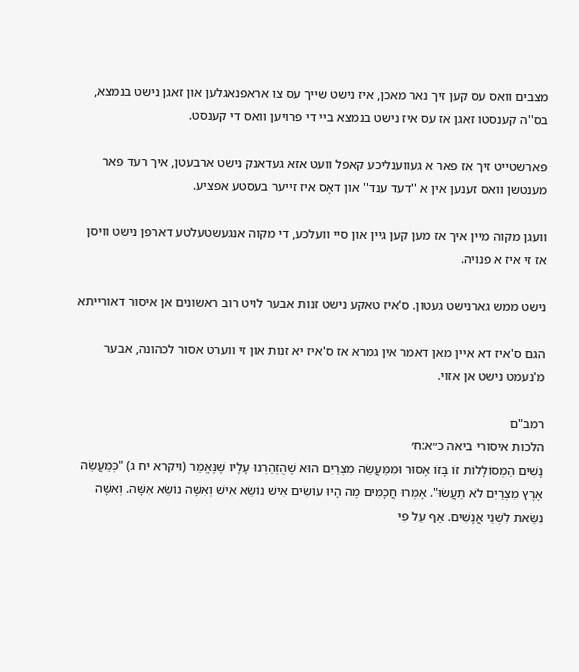מצבים וואס עס קען זיך נאר מאכן, איז נישט שייך עס צו אראפנאגלען און זאגן נישט בנמצא, בס''ה קענסטו זאגן אז עס איז נישט בנמצא ביי די פרויען וואס די קענסט.

פארשטייט זיך אז פאר א געווענליכע קאפל וועט אזא געדאנק נישט ארבעטן, איך רעד פאר מענטשן וואס זענען אין א ''דעד ענד'' און דאָס איז זייער בעסטע אפציע.

וועגן מקוה מיין איך אז מען קען גיין און סיי וועלכע, די מקוה אנגעשטעלטע דארפן נישט וויסן אז זי איז א פנויה.

נישט ממש גארנישט געטון. ס'איז טאקע נישט זנות אבער לויט רוב ראשונים אן איסור דאורייתא

הגם ס'איז דא איין מאן דאמר אין גמרא אז ס'איז יא זנות און זי ווערט אסור לכהונה, אבער מ'נעמט נישט אן אזוי.

רמב"ם
הלכות איסורי ביאה כ״א:ח׳
נָשִׁים הַמְסוֹלָלוֹת זוֹ בָּזוֹ אָסוּר וּמִמַּעֲשֵׂה מִצְרַיִם הוּא שֶׁהֻזְהַרְנוּ עָלָיו שֶׁנֶּאֱמַר (ויקרא יח ג) "כְּמַעֲשֵׂה אֶרֶץ מִצְרַיִם לֹא תַעֲשׂוּ". אָמְרוּ חֲכָמִים מֶה הָיוּ עוֹשִׂים אִישׁ נוֹשֵׂא אִישׁ וְאִשָּׁה נוֹשֵׂא אִשָּׁה. וְאִשָּׁה נִשֵּׂאת לִשְׁנֵי אֲנָשִׁים. אַף עַל פִּי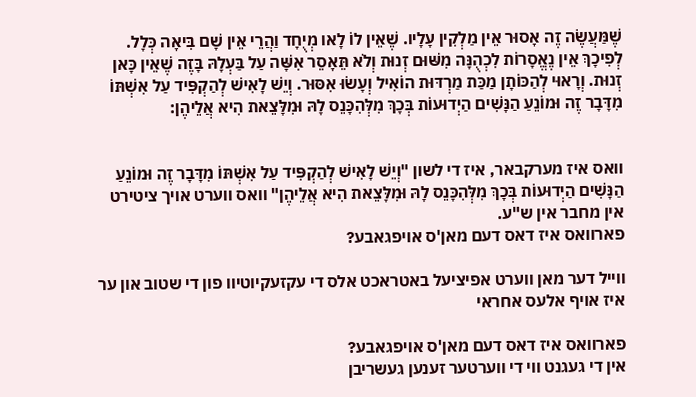שֶׁמַּעֲשֶׂה זֶה אָסוּר אֵין מַלְקִין עָלָיו. שֶׁאֵין לוֹ לָאו מְיֻחָד וַהֲרֵי אֵין שָׁם בִּיאָה כְּלָל. לְפִיכָךְ אֵין נֶאֱסָרוֹת לִכְהֻנָּה מִשּׁוּם זְנוּת וְלֹא תֵּאָסֵר אִשָּׁה עַל בַּעְלָהּ בָּזֶה שֶׁאֵין כָּאן זְנוּת. וְרָאוּי לְהַכּוֹתָן מַכַּת מַרְדּוּת הוֹאִיל וְעָשׂוּ אִסּוּר. וְיֵשׁ לָאִישׁ לְהַקְפִּיד עַל אִשְׁתּוֹ מִדָּבָר זֶה וּמוֹנֵעַ הַנָּשִׁים הַיְדוּעוֹת בְּכָךְ מִלְּהִכָּנֵס לָהּ וּמִלָּצֵאת הִיא אֲלֵיהֶן:


וואס איז מערקבאר, איז די לשון "וְיֵשׁ לָאִישׁ לְהַקְפִּיד עַל אִשְׁתּוֹ מִדָּבָר זֶה וּמוֹנֵעַ הַנָּשִׁים הַיְדוּעוֹת בְּכָךְ מִלְּהִכָּנֵס לָהּ וּמִלָּצֵאת הִיא אֲלֵיהֶן" וואס ווערט אויך ציטירט אין מחבר אין ש"ע.
פארוואס איז דאס דעם מאן'ס אויפגאבע?

ווייל דער מאן ווערט אפיציעל באטראכט אלס די עקזעקיוטיוו פון די שטוב און ער איז אויף אלעס אחראי

פארוואס איז דאס דעם מאן'ס אויפגאבע?
אין די געגנט ווי די ווערטער זענען געשריבן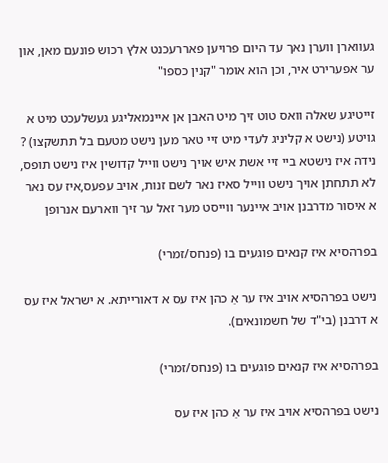געווארן ווערן נאך עד היום פרויען פאררעכנט אלץ רכוש פונעם מאן, און ער אפערירט איר, וכן הוא אומר "קנין כספו"

זייטיגע שאלה וואס טוט זיך מיט האבן אן איינמאליגע געשלעכט מיט א גויטע (נישט א קליניג לעדי מיט זיי טאר מען נישט מטעם בל תתשקצו) ? נידה איז נישטא ביי זיי אשת איש אויך נישט ווייל קדושין איז נישט תופס, לא תתחתן אויך נישט ווייל סאיז נאר לשם זנות, אויב עפעס,איז עס נאר א איסור מדרבנן אויב איינער ווייסט מער זאל ער זיך ווארעם אנרופן

בפרהסיא איז קנאים פוגעים בו (פנחס/זמרי)

נישט בפרהסיא אויב איז ער אַ כהן איז עס א דאורייתא. א ישראל איז עס א דרבנן (בי"ד של חשמונאים).

בפרהסיא איז קנאים פוגעים בו (פנחס/זמרי)

נישט בפרהסיא אויב איז ער אַ כהן איז עס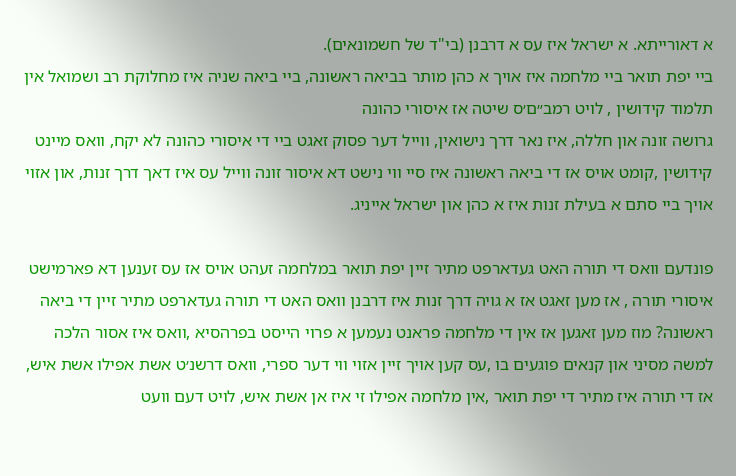א דאורייתא. א ישראל איז עס א דרבנן (בי"ד של חשמונאים).
ביי יפת תואר ביי מלחמה איז אויך א כהן מותר בביאה ראשונה, ביי ביאה שניה איז מחלוקת רב ושמואל אין תלמוד קידושין , לויט רמב״ם׳ס שיטה אז איסורי כהונה
גרושה זונה און חללה, איז נאר דרך נישואין, ווייל דער פסוק זאגט ביי די איסורי כהונה לא יקח, וואס מיינט קידושין ,קומט אויס אז די ביאה ראשונה איז סיי ווי נישט דא איסור זונה ווייל עס איז דאך דרך זנות, און אזוי אויך ביי סתם א בעילת זנות איז א כהן און ישראל אייניג.

פונדעם וואס די תורה האט געדארפט מתיר זיין יפת תואר במלחמה זעהט אויס אז עס זענען דא פארמישט איסורי תורה , אז מען זאגט אז א גויה דרך זנות איז דרבנן וואס האט די תורה געדארפט מתיר זיין די ביאה ראשונה? מוז מען זאגען אז אין די מלחמה פראנט נעמען א פרוי הייסט בפרהסיא ,וואס איז אסור הלכה למשה מסיני און קנאים פוגעים בו ,עס קען אויך זיין אזוי ווי דער ספרי, וואס דרשנ׳ט אשת אפילו אשת איש, אז די תורה איז מתיר די יפת תואר ,אין מלחמה אפילו זי איז אן אשת איש, לויט דעם וועט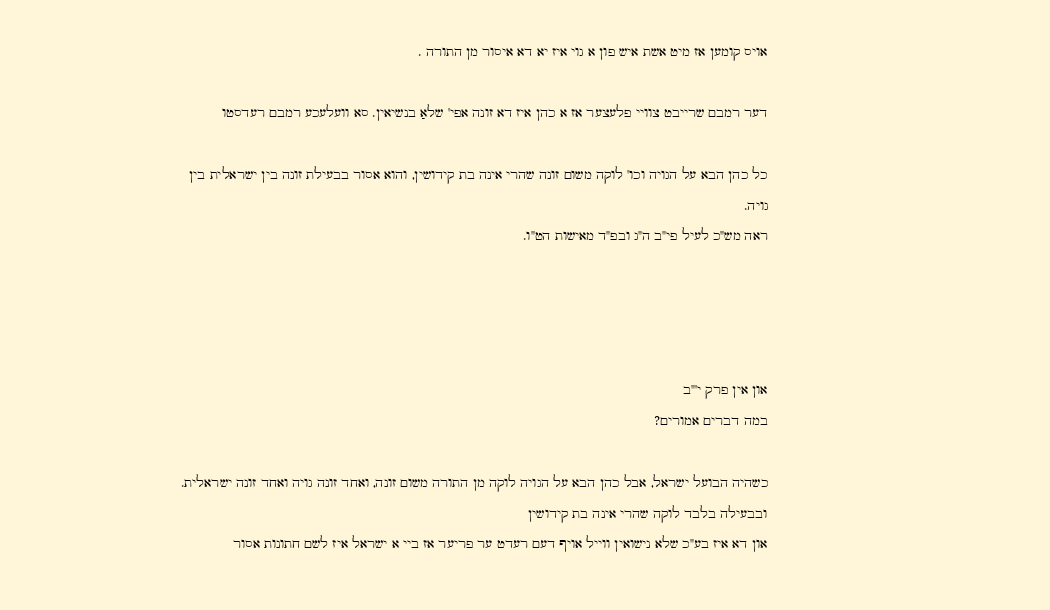אויס קומען אז מיט אשת איש פון א גוי איז יא דא איסור מן התורה .

דער רמבם שרייבט צוויי פלעצער אז א כהן איז דא זונה אפי' שלאַ בנשיאין. סא וועלעכע רמבם רעדסטו

כל כהן הבא על הגויה וכו' לוקה משום זונה שהרי אינה בת קידושין, והוא אסור בבעילת זונה בין ישראלית בין גויה.
ראה מש"כ לעיל פי"ב ה"ג ובפ"ד מאישות הט"ו.




און אין פרק י'"ב
במה דברים אמורים?

כשהיה הבועל ישראל, אבל כהן הבא על הגויה לוקה מן התורה משום זונה, ואחד זונה גויה ואחד זונה ישראלית. ובבעילה בלבד לוקה שהרי אינה בת קידושין
און דא איז בע"כ שלא נישואין ווייל אויף דעם רעדט ער פריער אז ביי א ישראל איז לשם חתונות אסור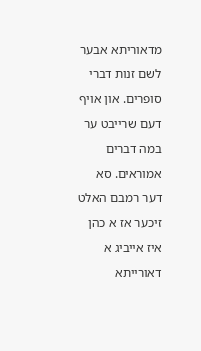מדאוריתא אבער לשם זנות דברי סופרים. און אויף דעם שרייבט ער במה דברים אמוראים. סא דער רמבם האלט זיכער אז א כהן איז אייביג א דאורייתא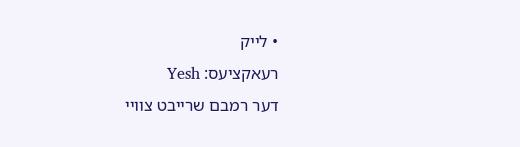• לייק
רעאקציעס: Yesh
דער רמבם שרייבט צוויי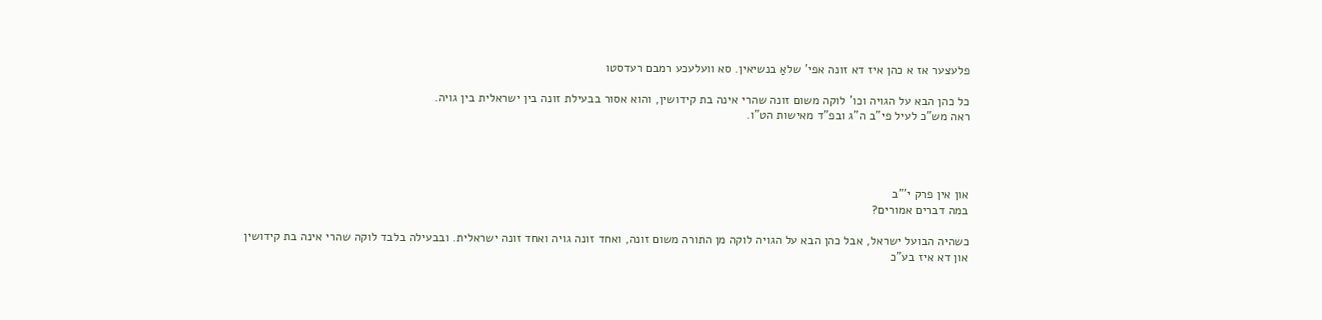פלעצער אז א כהן איז דא זונה אפי' שלאַ בנשיאין. סא וועלעכע רמבם רעדסטו

כל כהן הבא על הגויה וכו' לוקה משום זונה שהרי אינה בת קידושין, והוא אסור בבעילת זונה בין ישראלית בין גויה.
ראה מש"כ לעיל פי"ב ה"ג ובפ"ד מאישות הט"ו.




און אין פרק י'"ב
במה דברים אמורים?

כשהיה הבועל ישראל, אבל כהן הבא על הגויה לוקה מן התורה משום זונה, ואחד זונה גויה ואחד זונה ישראלית. ובבעילה בלבד לוקה שהרי אינה בת קידושין
און דא איז בע"כ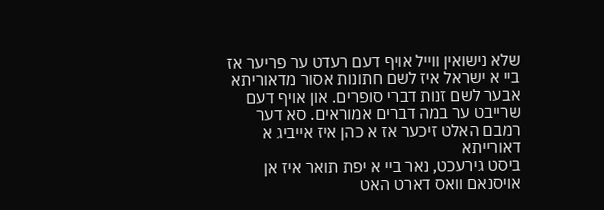שלא נישואין ווייל אויף דעם רעדט ער פריער אז ביי א ישראל איז לשם חתונות אסור מדאוריתא אבער לשם זנות דברי סופרים. און אויף דעם שרייבט ער במה דברים אמוראים. סא דער רמבם האלט זיכער אז א כהן איז אייביג א דאורייתא
ביסט גירעכט, נאר ביי א יפת תואר איז אן אויסנאם וואס דארט האט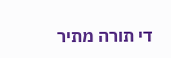די תורה מתיר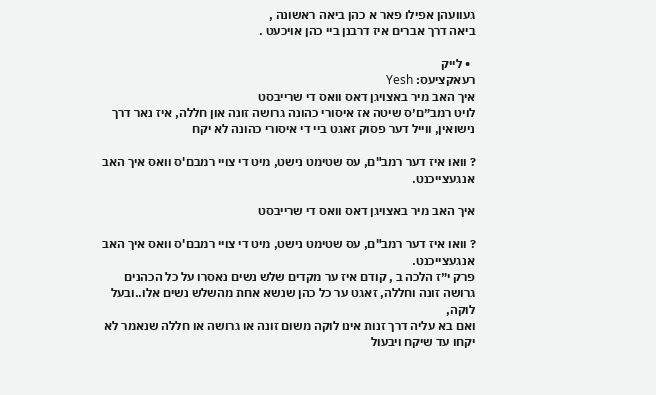געוועהן אפילו פאר א כהן ביאה ראשונה ,
ביאה דרך אברים איז דרבנן ביי כהן אויכעט .

  • לייק
רעאקציעס: Yesh
איך האב מיר באצויגן דאס וואס די שרייבסט
לויט רמב״ם׳ס שיטה אז איסורי כהונה גרושה זונה און חללה, איז נאר דרך נישואין, ווייל דער פסוק זאגט ביי די איסורי כהונה לא יקח

? וואו איז דער רמב"ם, עס שטימט נישט, מיט די צויי רמבם'ס וואס איך האב אנגעצייכנט.

איך האב מיר באצויגן דאס וואס די שרייבסט

? וואו איז דער רמב"ם, עס שטימט נישט, מיט די צויי רמבם'ס וואס איך האב אנגעצייכנט.
פרק י״ז הלכה ב , קודם איז ער מקדים שלש נשים נאסרו על כל הכהנים גרושה זונה וחללה, זאגט ער כל כהן שנשא אחת מהשלש נשים אלו..ובעל לוקה,
ואם בא עליה דרך זנות אינו לוקה משום זונה או גרושה או חללה שנאמר לא יקחו עד שיקח ויבעול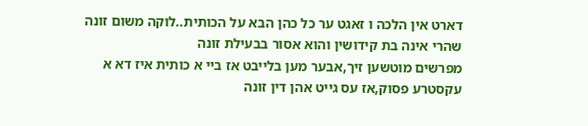דארט אין הלכה ו זאגט ער כל כהן הבא על הכותית..לוקה משום זונה שהרי אינה בת קידושין והוא אסור בבעילת זונה
מפרשים מוטשען זיך,אבער מען בלייבט אז ביי א כותית איז דא א עקסטרע פסוק,אז עס גייט אהן דין זונה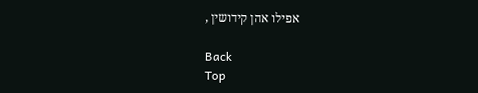אפילו אהן קידושין ,

Back
Top